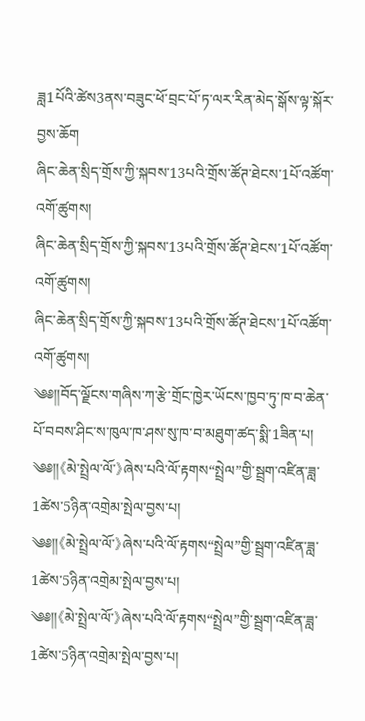ཟླ1པོའི་ཚེས3ནས་བཟུང་ཕོ་བྲང་པོ་ཏ་ལར་རིན་མེད་སྒོས་ལྟ་སྐོར་བྱས་ཆོག
ཞིང་ཆེན་སྲིད་གྲོས་ཀྱི་སྐབས་13པའི་གྲོས་ཚོཊ་ཐེངས་1པོ་འཚོག་འགོ་ཚུགས།
ཞིང་ཆེན་སྲིད་གྲོས་ཀྱི་སྐབས་13པའི་གྲོས་ཚོཊ་ཐེངས་1པོ་འཚོག་འགོ་ཚུགས།
ཞིང་ཆེན་སྲིད་གྲོས་ཀྱི་སྐབས་13པའི་གྲོས་ཚོཊ་ཐེངས་1པོ་འཚོག་འགོ་ཚུགས།
༄༅།།བོད་ལྗོངས་གཞིས་ཀ་རྩེ་གྲོང་ཁྱེར་ཡོངས་ཁྱབ་ཏུ་ཁ་བ་ཆེན་པོ་བབས་ཤིང་ས་ཁུལ་ཁ་ཤས་སུ་ཁ་བ་མཐུག་ཚད་སྨི་1ཟིན་པ།
༄༅།།《མེ་སྤྲེལ་ལོ་》ཞེས་པའི་ལོ་རྟགས“སྤྲེལ”གྱི་སྦྲག་འཛིན་ཟླ་1ཚེས་5ཉིན་འགྲེམ་སྤེལ་བྱས་པ།
༄༅།།《མེ་སྤྲེལ་ལོ་》ཞེས་པའི་ལོ་རྟགས“སྤྲེལ”གྱི་སྦྲག་འཛིན་ཟླ་1ཚེས་5ཉིན་འགྲེམ་སྤེལ་བྱས་པ།
༄༅།།《མེ་སྤྲེལ་ལོ་》ཞེས་པའི་ལོ་རྟགས“སྤྲེལ”གྱི་སྦྲག་འཛིན་ཟླ་1ཚེས་5ཉིན་འགྲེམ་སྤེལ་བྱས་པ།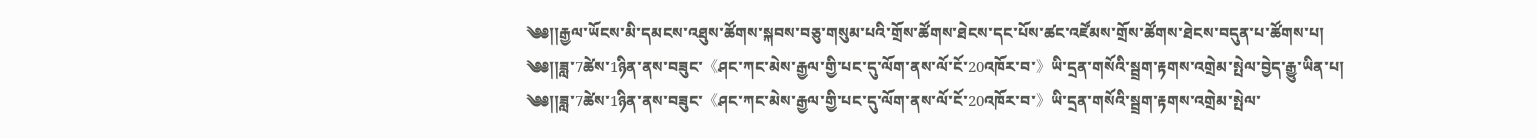༄༅།།རྒྱལ་ཡོངས་མི་དམངས་འཐུས་ཚོགས་སྐབས་བཅུ་གསུམ་པའི་གྲོས་ཚོགས་ཐེངས་དང་པོས་ཚང་འཛོམས་གྲོས་ཚོགས་ཐེངས་བདུན་པ་ཚོགས་པ།
༄༅།།ཟླ་7ཚེས་1ཉིན་ནས་བཟུང་《ཤང་ཀང་མེས་རྒྱལ་གྱི་པང་དུ་ལོག་ནས་ལོ་ངོ་20འཁོར་བ་》ཡི་དྲན་གསོའི་སྦྲག་རྟགས་འགྲེམ་སྤེལ་བྱེད་རྒྱུ་ཡིན་པ།
༄༅།།ཟླ་7ཚེས་1ཉིན་ནས་བཟུང་《ཤང་ཀང་མེས་རྒྱལ་གྱི་པང་དུ་ལོག་ནས་ལོ་ངོ་20འཁོར་བ་》ཡི་དྲན་གསོའི་སྦྲག་རྟགས་འགྲེམ་སྤེལ་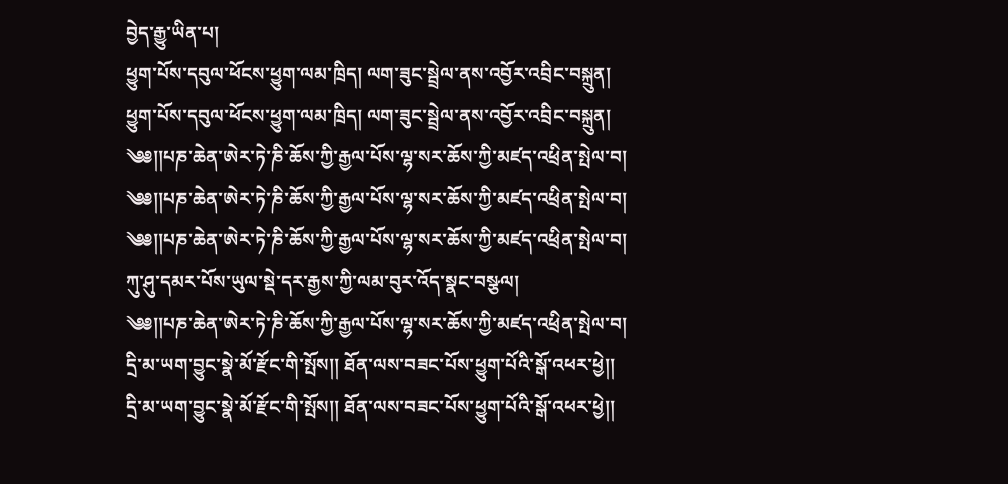བྱེད་རྒྱུ་ཡིན་པ།
ཕྱུག་པོས་དབུལ་ཕོངས་ཕྱུག་ལམ་ཁྲིད། ལག་ཟུང་སྦྲེལ་ནས་འབྱོར་འབྲིང་བསྐྲུན།
ཕྱུག་པོས་དབུལ་ཕོངས་ཕྱུག་ལམ་ཁྲིད། ལག་ཟུང་སྦྲེལ་ནས་འབྱོར་འབྲིང་བསྐྲུན།
༄༅།།པཎ་ཆེན་ཨེར་ཏེ་ཎི་ཆོས་ཀྱི་རྒྱལ་པོས་ལྷ་སར་ཆོས་ཀྱི་མཛད་འཕྲིན་སྤེལ་བ།
༄༅།།པཎ་ཆེན་ཨེར་ཏེ་ཎི་ཆོས་ཀྱི་རྒྱལ་པོས་ལྷ་སར་ཆོས་ཀྱི་མཛད་འཕྲིན་སྤེལ་བ།
༄༅།།པཎ་ཆེན་ཨེར་ཏེ་ཎི་ཆོས་ཀྱི་རྒྱལ་པོས་ལྷ་སར་ཆོས་ཀྱི་མཛད་འཕྲིན་སྤེལ་བ།
ཀུ་ཤུ་དམར་པོས་ཡུལ་སྡེ་དར་རྒྱས་ཀྱི་ལམ་བུར་འོད་སྣང་བསྩལ།
༄༅།།པཎ་ཆེན་ཨེར་ཏེ་ཎི་ཆོས་ཀྱི་རྒྱལ་པོས་ལྷ་སར་ཆོས་ཀྱི་མཛད་འཕྲིན་སྤེལ་བ།
དྲི་མ་ཡག་བྱུང་སྣེ་མོ་རྫོང་གི་སྤོས།། ཐོན་ལས་བཟང་པོས་ཕྱུག་པོའི་སྒོ་འཕར་ཕྱེ།།
དྲི་མ་ཡག་བྱུང་སྣེ་མོ་རྫོང་གི་སྤོས།། ཐོན་ལས་བཟང་པོས་ཕྱུག་པོའི་སྒོ་འཕར་ཕྱེ།།